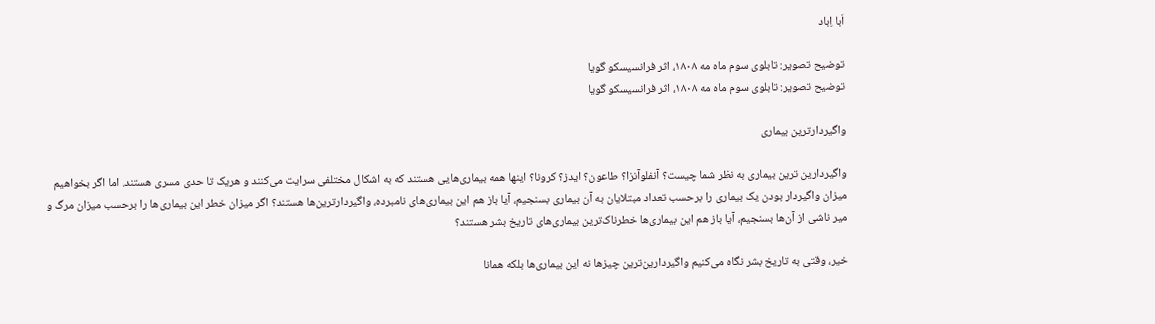اَبا اِباد

توضیح تصویر: تابلوی سوم ماه مه ۱۸۰۸، اثر فرانسیسکو گویا
توضیح تصویر: تابلوی سوم ماه مه ۱۸۰۸، اثر فرانسیسکو گویا

واگیردارترین بیماری

واگیردارین ترین بیماری به نظر شما چیست؟ آنفلوآنزا؟ طاعون؟ ایدز؟ کرونا؟ اینها همه بیماری‌هایی هستند که به اشکال مختلفی سرایت می‌کنند و هریک تا حدی مسری‌ هستند. اما اگر بخواهیم میزان واگیردار بودن یک بیماری را برحسب تعداد مبتلایان به آن بیماری بسنجیم، آیا باز هم این بیماری‌های نامبرده، واگیردارترین‌ها هستند؟ اگر میزان خطر این بیماری‌ها را برحسب میزان مرگ و‌ میر ناشی از آن‌ها بسنجیم، آیا باز هم این بیماری‌ها خطرناک‌ترین بیماری‌های تاریخ بشر هستند؟

خیر، وقتی به تاریخ بشر نگاه می‌کنیم واگیردارین‌ترین چیزها نه این بیماری‌ها بلکه همانا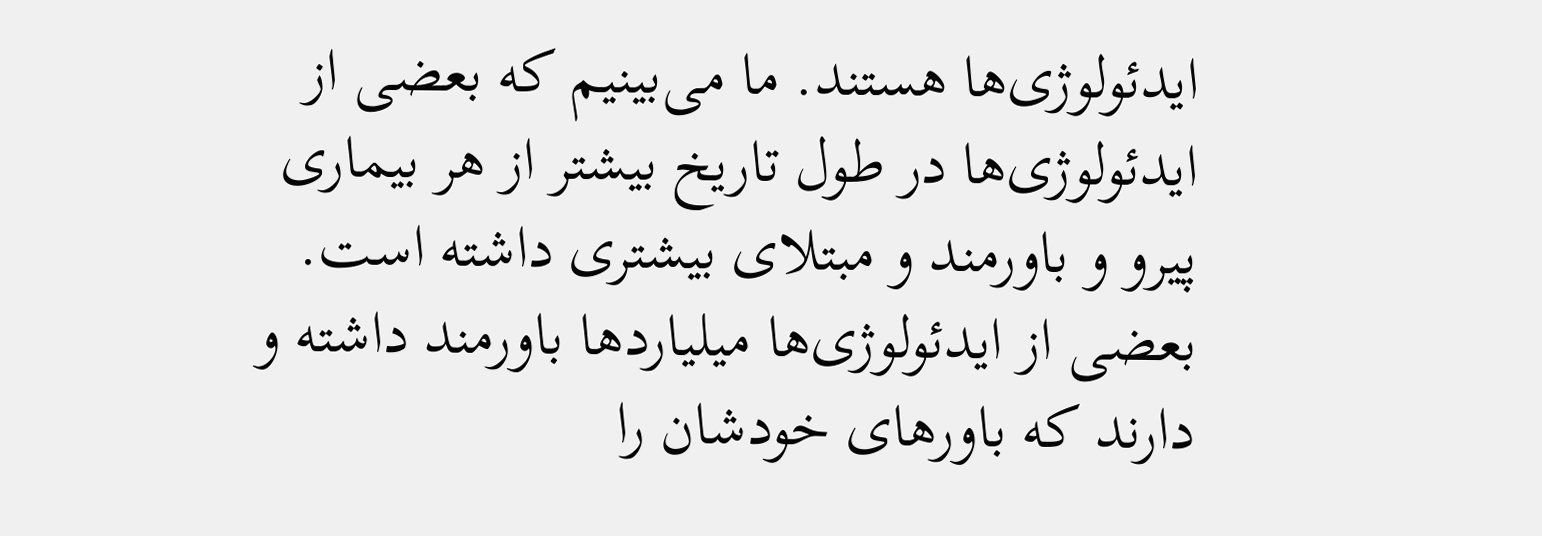ایدئولوژی‌ها هستند. ما می‌بینیم که بعضی از ایدئولوژی‌ها در طول تاریخ بیشتر از هر بیماری پیرو و باورمند و مبتلای بیشتری داشته است. بعضی از ایدئولوژی‌ها میلیاردها باورمند داشته و دارند که باورهای خودشان را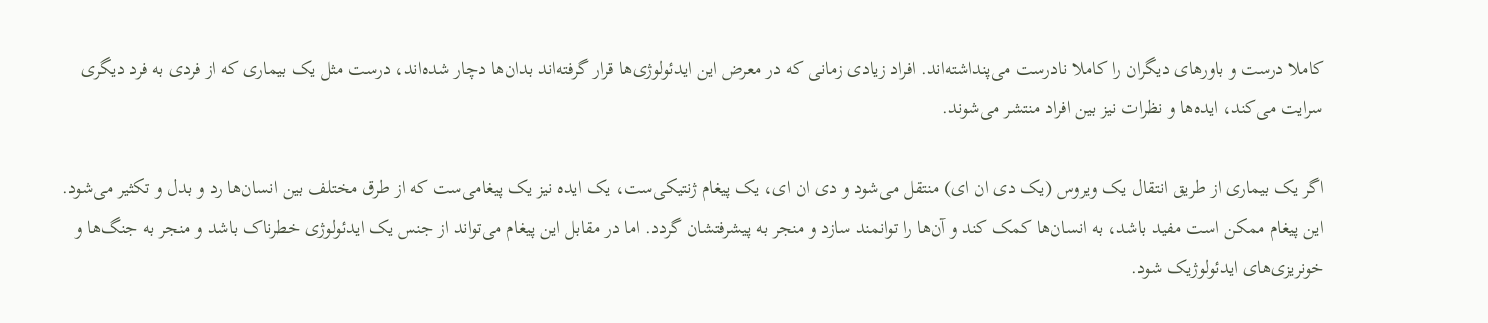کاملا درست و باورهای دیگران را کاملا نادرست می‌پنداشته‌اند. افراد زیادی زمانی که در معرض این ایدئولوژی‌ها قرار گرفته‌اند بدان‌ها دچار شده‌اند، درست مثل یک بیماری که از فردی به فرد دیگری سرایت می‌کند، ایده‌ها و نظرات نیز بین افراد منتشر می‌شوند.

اگر یک بیماری از طریق انتقال یک ویروس (یک دی‌ ان ای) منتقل می‌شود و دی‌ ان ای، یک پیغام ژنتیکی‌ست، یک ایده نیز یک پیغامی‌ست که از طرق مختلف بین انسان‌ها رد و بدل و تکثیر می‌شود. این پیغام ممکن است مفید باشد، به انسان‌ها کمک کند و آن‌ها را توانمند‌ سازد و منجر به پیشرفتشان گردد. اما در مقابل این پیغام می‌تواند از جنس یک ایدئولوژی خطرناک باشد و منجر به جنگ‌ها و خونریزی‌های ایدئولوژیک شود.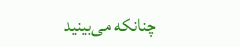چنانکه می‌بینید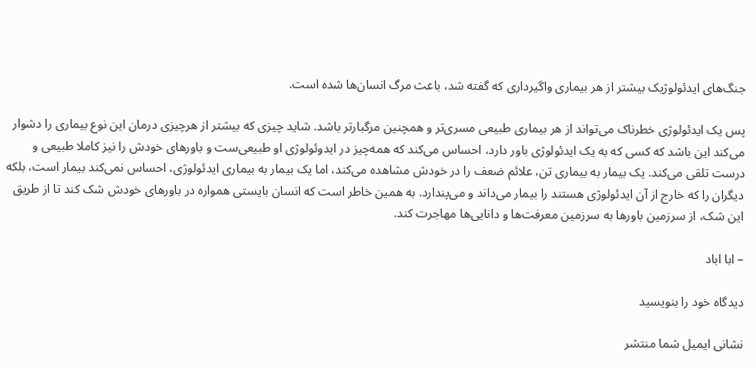جنگ‌های ایدئولوژیک بیشتر از هر بیماری واگیرداری که گفته شد، باعث مرگ انسان‌ها شده است.

پس یک ایدئولوژی خطرناک می‌تواند از هر بیماری طبیعی مسری‌تر و همچنین مرگبارتر باشد. شاید چیزی که بیشتر از هرچیزی درمان این نوع بیماری را دشوار می‌کند این باشد که کسی که به یک ایدئولوژی باور دارد، احساس می‌کند که همه‌چیز در ایدوئولوژی او طبیعی‌ست و باورهای خودش را نیز کاملا طبیعی و درست تلقی می‌کند. یک بیمار به بیماری تن، علائم ضعف را در خودش مشاهده می‌کند، اما یک بیمار به بیماری ایدئولوژی، احساس نمی‌کند بیمار است، بلکه دیگران را که خارج از آن ایدئولوژی هستند را بیمار می‌داند و می‌پندارد. به همین خاطر است که انسان بایستی همواره در باورهای خودش شک کند تا از طریق این شک، از سرزمین باورها به سرزمین معرفت‌ها و دانایی‌ها مهاجرت کند.

– ابا اباد

دیدگاه‌ خود را بنویسید

نشانی ایمیل شما منتشر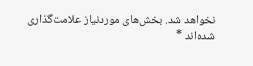نخواهد شد. بخش‌های موردنیاز علامت‌گذاری شده‌اند *